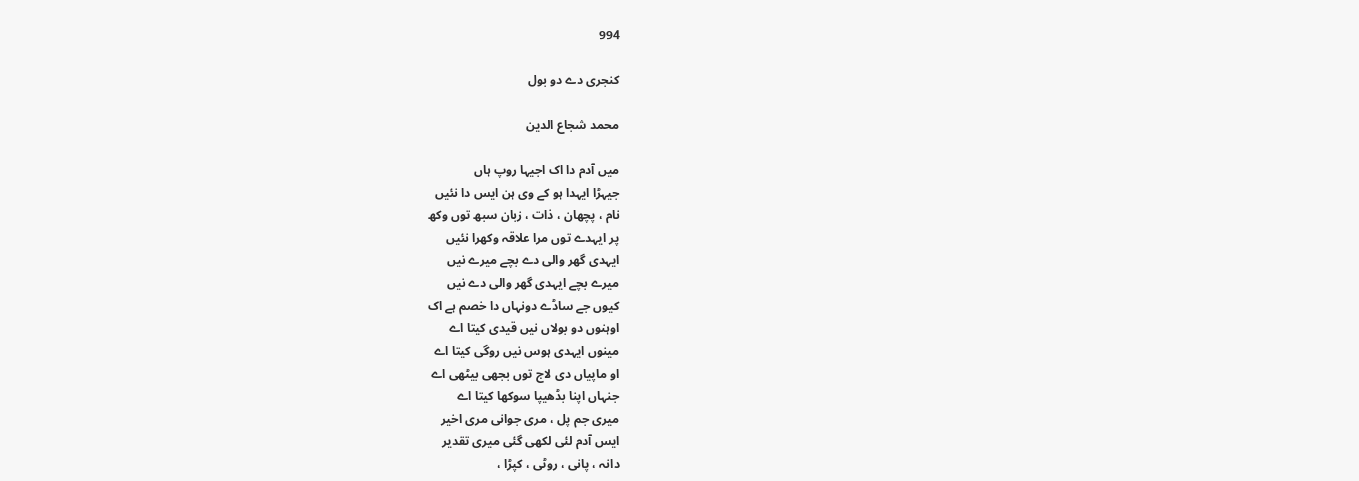994

کنجری دے دو بول

محمد شجاع الدین

میں آدم دا اک اجیہا روپ ہاں
جیہڑا ایہدا ہو کے وی ہن ایس دا نئیں
نام ، پچھان ، ذات ، زبان سبھ توں وکھ
پر ایہدے توں مرا علاقہ وکھرا نئیں
ایہدی گھر والی دے بچے میرے نیں
میرے بچے ایہدی گھر والی دے نیں
کیوں جے ساڈے دونہاں دا خصم ہے اک
اوہنوں دو بولاں نیں قیدی کیتا اے
مینوں ایہدی ہوس نیں روگی کیتا اے
او ماپیاں دی لاج توں بجھی بیٹھی اے
جنہاں اپنا بڈھیپا سوکھا کیتا اے
میری جم پل ، مری جوانی مری اخیر
ایس آدم لئی لکھی گئی میری تقدیر
دانہ ، پانی ، روٹی ، کپڑا ،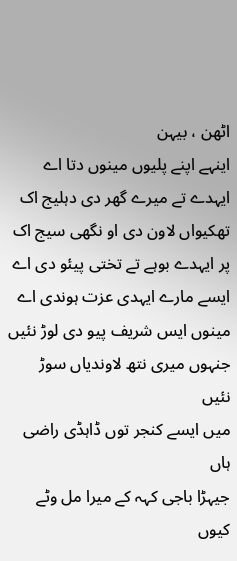اٹھن ، بیہن
اینہے اپنے پلیوں مینوں دتا اے
ایہدے تے میرے گھر دی دہلیج اک
تھکیواں لاون دی او نگھی سیج اک
پر ایہدے بوہے تے تختی پیئو دی اے
ایسے مارے ایہدی عزت ہوندی اے
مینوں ایس شریف پیو دی لوڑ نئیں
جنہوں میری نتھ لاوندیاں سوڑ نئیں
میں ایسے کنجر توں ڈاہڈی راضی ہاں
جیہڑا باجی کہہ کے میرا مل وٹے
کیوں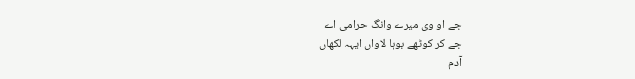جے او وی میرے وانگ حرامی اے
جے کر کوٹھے بوہا لاواں ایہہ لکھاں
آدم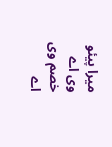میرا پیئو وی اے خصم وی اے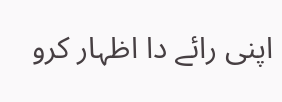اپنی رائے دا اظہار کرو